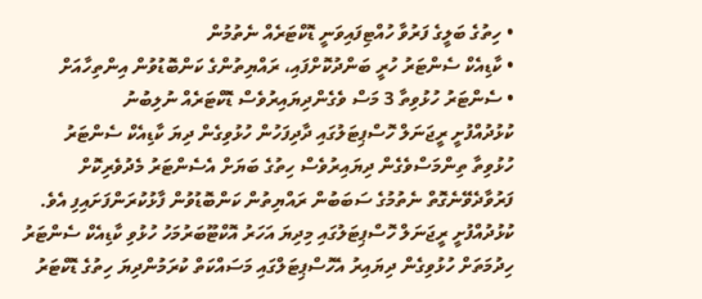• ހިތުގެ ބަލީގެ ފަރުވާ ހުއްޓިފައިވަނީ ޑޮކްޓަރެއް ނެތުމުން
• ކާޑިއެކް ސެންޓަރު ހުރީ ބަންދުކޮށްފައި، ރައްޔިތުންގެ ކަންބޮޑުވުން އިންތިހާއަށް
• ސެންޓަރު ހުޅުވިތާ 3 މަސް ވެގެންދިޔައިރުވެސް ޑޮކްޓަރެއް ނުލިބުނު
ކުޅުދުއްފުށީ ރީޖަނަލް ހޮސްޕިޓަލުގައި ދާދިފަހުން ހުޅުވިގެން ދިޔަ ކާޑިއެކް ސެންޓަރު ހުޅުވިތާ ތިންމަސްވެގެން ދިޔައިރުވެސް ހިތުގެ ބަޔަށް އެސެންޓަރު މެދުވެރިކޮށް ފަރުވާދެވޭނެގޮތް ނެތުމުގެ ސަބަބުން ރައްޔިތުން ކަންބޮޑުވުން ފާޅުކުރަންފަށައިފި އެވެ.
ކުޅުދުއްފުށީ ރީޖަނަލް ހޮސްޕިޓަލުގައި މިދިޔަ އަހަރު އޮކްޓޫބަރުމަހު ހުޅުވި ކާޑިއެކް ސެންޓަރު ހިދުމަތަށް ހުޅުވިގެން ދިޔައިރު އެހޮސްޕިޓަލްގައި މަސައްކަތް ކުރަމުންދިޔަ ހިތުގެ ޑޮކްޓަރު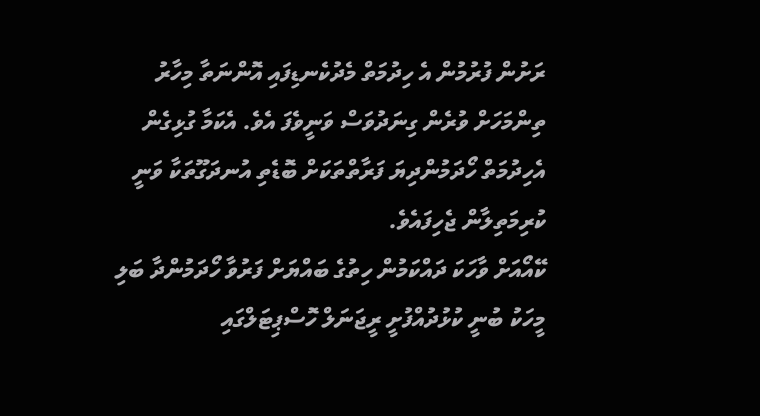ރަށުން ފުރުމުން އެ ހިދުމަތް މެދުކެނޑިފައި އޮންނަތާ މިހާރު ތިންމަހަށް ވުރެން ގިނަދުވަސް ވަނީވެފަ އެވެ. އެކަމާ ގުޅިގެން އެހިދުމަތް ހޯދަމުންދިޔަ ފަރާތްތަކަށް ބޮޑެތި އުނދަގޫތަކާ ވަނީ ކުރިމަތިލާން ޖެހިފައެވެ.
ކޭއޯއަށް ވާހަކަ ދައްކަމުން ހިތުގެ ބައްޔަށް ފަރުވާ ހޯދަމުންދާ ބަލި މީހަކު ބުނީ ކުޅުދުއްފުށީ ރީޖަނަލް ހޮސްޕިޓަލްގައި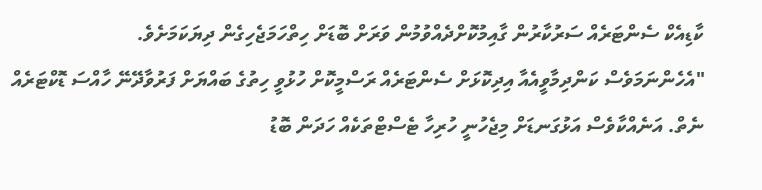ކާޑިއެކް ސެންޓަރެއް ސަރުކާރުން ގާއިމުކޮށްދެއްވުމުން ވަރަށް ބޮޑަށް ހިތްހަމަޖެހިގެން ދިޔަކަމަށެވެ.
"އެހެންނަމަވެސް ކަންދިމާވީއެއާ އިދިކޮޅަށް ސެންޓަރެއް ރަސްމީކޮށް ހުޅުވީ ހިތުގެ ބައްޔަށް ފަރުވާދޭނޭ ހާއްސަ ޑޮކްޓަރެއް ނެތް. އަނެއްކާވެސް އަޅުގަނޑަށް މިޖެހުނީ ހުރިހާ ޓެސްޓްތަކެއް ހަދަން ބޮޑު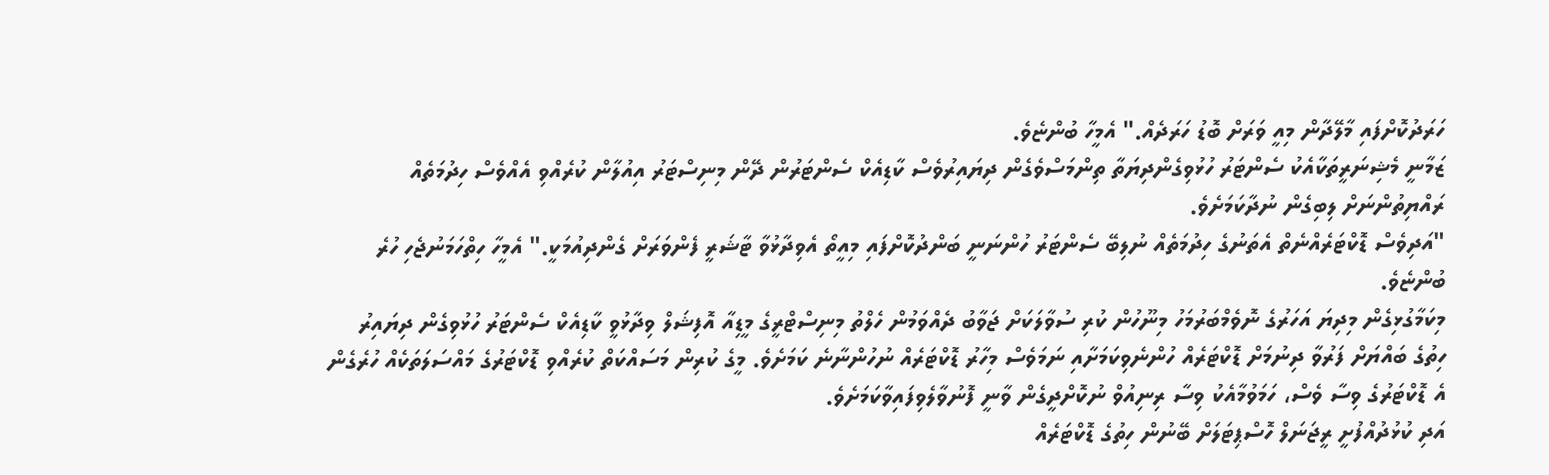ހަރަދުކޮށްފައި މާލޭދާން މިއީ ވަރަށް ބޮޑު ހަރަދެއް." އެމީހާ ބުންޏެވެ.
ޒަމާނީ މެޝިނަރީތަކާއެކު ސެންޓަރު ހުޅުވިގެންދިޔަތާ ތިންމަސްވެގެން ދިޔައިރުވެސް ކާޑިއެކް ސެންޓަރުން ދޭން މިނިސްޓަރު އިއުލާން ކުރެއްވި އެއްވެސް ހިދުމަތެއް ރައްޔިތުންނަށް ލިބިގެން ނުދާކަމަށެވެ.
"އަދިވެސް ޑޮކްޓަރެއްނެތް އެތަނުގެ ހިދުމަތެއް ނުލިބޭ ސެންޓަރު ހުންނަނީ ބަންދުކޮށްފައި މިއީތޯ އެވިދާޅުވާ ޓާޝަރީ ފެންވަރަށް ގެންދިއުމަކީ." އެމީހާ ހިތްހަމަނުޖެހި ހުރެ ބުންޏެވެ.
މިކަމާގުޅިގެން މިދިޔަ އަހަރުގެ ނޮވެމްބަރުމަހު މިނޫހުން ކުރި ސުވާލަކަށް ޖަވާބު ދެއްވަމުން ހެލްތު މިނިސްޓްރީގެ މީޑިއާ އޮފިޝަލް ވިދާޅުވީ ކާޑިއެކް ސެންޓަރު ހުޅުވިގެން ދިޔައިރު ހިތުގެ ބައްޔަށް ފަރުވާ ދިނުމަށް ޑޮކްޓަރެއް ހުންނެވިކަމަށާއި ނަމަވެސް މިހާރު ޑޮކްޓަރެއް ނުހުންނާނެ ކަމަށެވެ. މީގެ ކުރިން މަސައްކަތް ކުރެއްވި ޑޮކްޓަރުގެ މައްސަލަތަކެއް ހުރެގެން އެ ޑޮކްޓަރުގެ ވިސާ ވެސް، ހަމަވުމާއެކު ވިސާ ރިނިއުވް ނުކޮށްދީގެން ވާނީ ފޮނުވާލެވިފައިވާކަމަށެވެ.
އަދި ކުޅުދުއްފުށީ ރީޖަނަލް ހޮސްޕިޓަލަށް ބޭނުން ހިތުގެ ޑޮކްޓަރެއް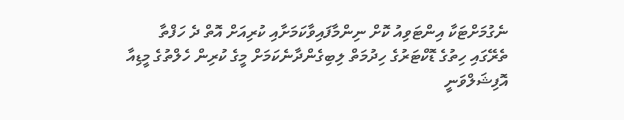ނެގުމަށްޓަކާ އިންޓަވިއު ކޮށް ނިންމާފައިވާކަމަށާއި ކުރިއަށް އޮތް ދެ ހަފްތާ ތެރޭގައި ހިތުގެ ޑޮކްޓަރުގެ ހިދުމަތް ލިބިގެންދާނެކަމަށް މީގެ ކުރިން ހެލްތުގެ މީޑިއާ އޮފިޝަލްވަނީ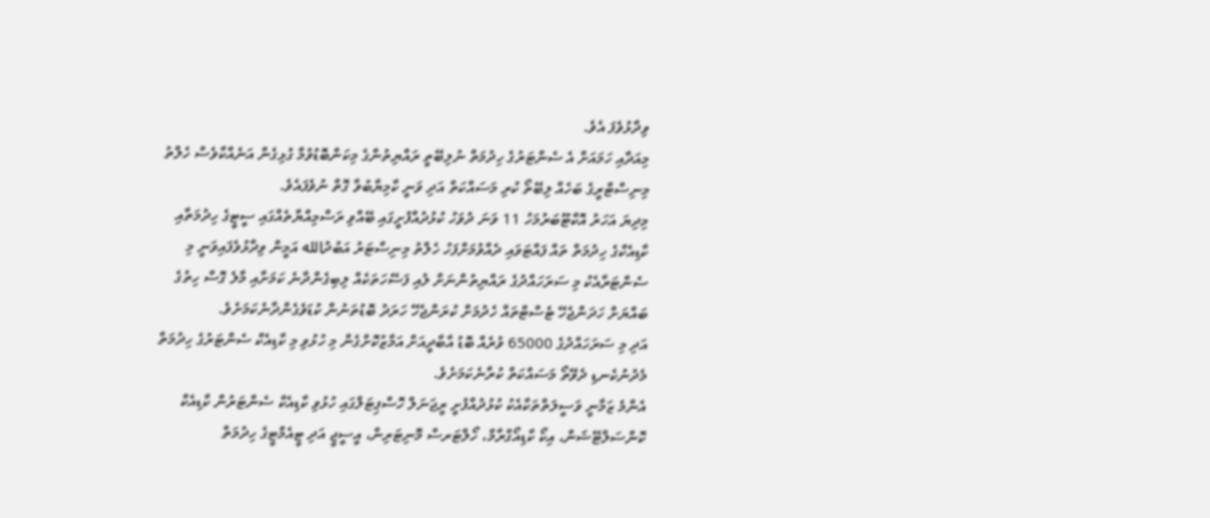ވިދާޅުވެފަ އެވެ.
މިއަދާއި ހަމައަށް އެ ސެންޓަރުގެ ހިދުމަތް ނުލިބޭތީ ރައްޔިތުންގެ މިކަންބޮޑުވުމާ ގުޅިގެން އަނެއްކާވެސް ހެލްތު މިނިސްޓްރީގެ ބަހެއް ލިބޭތޯ ކުރި މަސައްކަތް އަދި ވަނީ ކާމިޔާބުވާ ގޮތް ނުވެފައެވެ.
މިދިޔަ އަހަރު އޮކްޓޫބަރުމަހު 11 ވަނަ ދުވަހު ކުޅުދުއްފުށީގައި ބޭއްވި ރަސްމިއްޔާތެއްގައި ސީޓީގެ ހިދުމަތާއި ކާޑިއެކްގެ ހިދުމަތް ތައް ފައްޓަވައި ދެއްވުމަށްފަހު ހެލްތު މިނިސްޓަރު އަބުދުالله އަމީން ވިދާޅުވެފައިވަނީ މި ސެންޓަރާއެކު މި ސަރަހައްދުގެ ރައްޔިތުންނަށް ލުއި ފަސޭހަތަކެއް ލިބިގެންދާނެ ކަމަށާއި މާލެ ގޮސް ހިތުގެ ބައްޔަށް ހަދަންޖެހޭ ޓެސްޓްތައް ހެދުމަށް ކުރަންޖެހޭ ހަރަދު ބޮޑުތަނުން ކުޑަވެގެންދާނެކަމަށެވެ.
އަދި މި ސަރަހައްދުގެ 65000 ވުރެއް ބޮޑު އާބާދީއަށް އަމާޒުކޮށްގެން މި ހުޅުވި މި ކާޑިއެކް ސެންޓަރުގެ ހިދުމަތް މެދުނުކެނޑި ދެވޭތޯ މަސައްކަތް ކުރާނެކަމަށެވެ.
އެންމެ ޒަމާނީ ވަސީލަތްތަކާއެކު ކުޅުދުއްފުށީ ރީޖަނަލް ހޮސްޕިޓަލްގައި ހުޅުވި ކާޑިއެކް ސެންޓަރުން ކާޑިއެކް ކޮންސަލްޓޭޝަން، އިކޯ ކާޑިއޯގްރާމް، ހޯލްޓަރސް މޮނިޓަރިން، އީސީޖީ އަދި ޓީއެމްޓީގެ ހިދުމަތް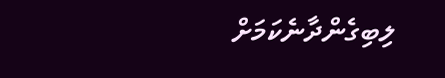ލިބިގެންދާނެކަމަށް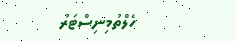ހެލްތުމިނިސްޓަރު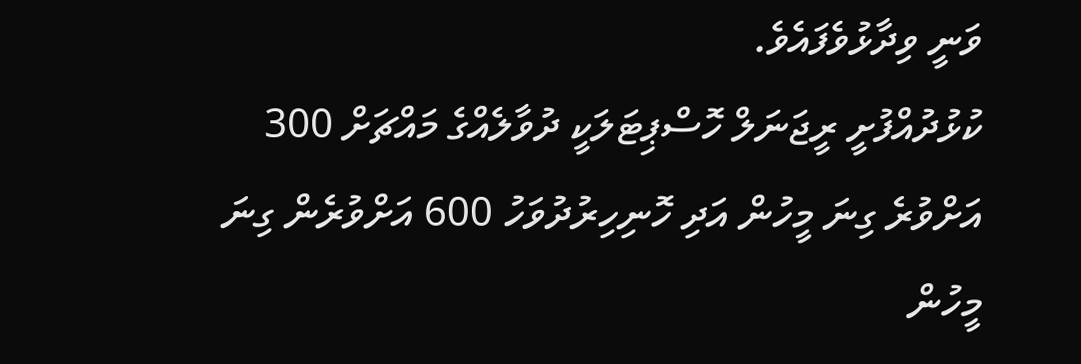ވަނީ ވިދާޅުވެފައެވެ.
ކުޅުދުއްފުށީ ރީޖަނަލް ހޮސްޕިޓަލަކީ ދުވާލެއްގެ މައްޗަށް 300 އަށްވުރެ ގިނަ މީހުން އަދި ހޮނިހިރުދުވަހު 600 އަށްވުރެން ގިނަ މީހުން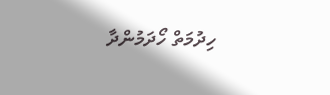ހިދުމަތް ހޯދަމުންދާ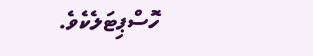ހޮސްޕިޓަލެކެވެ.